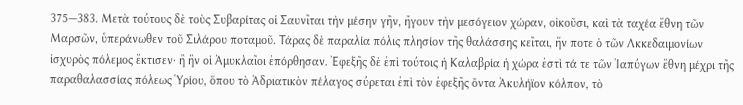375—383. Μετὰ τούτους δὲ τοὺς Συβαρίτας οἱ Σαυνῖται τὴν μέσην γῆν, ἤγουν τὴν μεσόγειον χώραν, οἰκοῦσι, καὶ τὰ ταχέα ἔθνη τῶν Μαρσῶν, ὑπεράνωθεν τοῦ Σιλάρου ποταμοῦ. Τάρας δὲ παραλία πόλις πλησίον τῆς θαλάσσης κεῖται, ἥν ποτε ὁ τῶν Λκκεδαιμονίων ἰσχυρὸς πόλεμος ἔκτισεν· ἢ ἣν οἱ Ἀμυκλαῖοι ἐπόρθησαν. Ἐφεξῆς δὲ ἐπὶ τούτοις ἡ Καλαβρία ἡ χώρα ἐστὶ τά τε τῶν Ἰαπύγων ἔθνη μέχρι τῆς παραθαλασσίας πόλεως Ὑρίου, ὅπου τὸ Ἀδριατικὸν πέλαγος σύρεται ἐπὶ τὸν ἐφεξῆς ὄντα Ἀκυλήϊον κόλπον, τὸ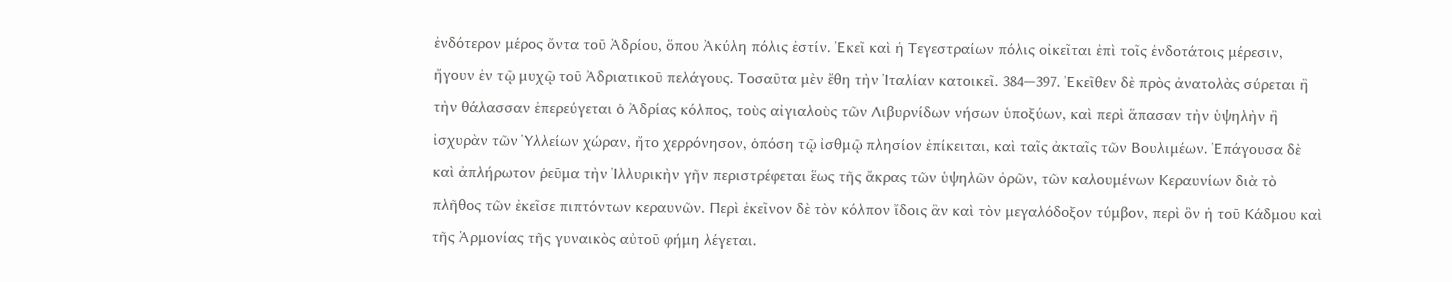ἐνδότερον μέρος ὄντα τοῦ Ἀδρίου, ὅπου Ἀκύλη πόλις ἐστίν. Ἐκεῖ καὶ ἡ Τεγεστραίων πόλις οἰκεῖται ἐπὶ τοῖς ἐνδοτάτοις μέρεσιν, ἤγουν ἐν τῷ μυχῷ τοῦ Ἀδριατικοῦ πελάγους. Τοσαῦτα μὲν ἔθη τὴν Ἰταλίαν κατοικεῖ. 384—397. Ἐκεῖθεν δὲ πρὸς ἀνατολὰς σύρεται ἢ τὴν θάλασσαν ἐπερεύγεται ὁ Ἀδρίας κόλπος, τοὺς αἰγιαλοὺς τῶν Λιβυρνίδων νήσων ὑποξύων, καὶ περὶ ἅπασαν τὴν ὑψηλὴν ἢ ἰσχυρὰν τῶν Ὑλλείων χώραν, ἤτο χερρόνησον, ὁπόση τῷ ἰσθμῷ πλησίον ἐπίκειται, καὶ ταῖς ἀκταῖς τῶν Βουλιμέων. Ἐπάγουσα δὲ καὶ ἀπλήρωτον ῥεῦμα τὴν Ἰλλυρικὴν γῆν περιστρέφεται ἕως τῆς ἄκρας τῶν ὑψηλῶν ὀρῶν, τῶν καλουμένων Κεραυνίων διὰ τὸ πλῆθος τῶν ἐκεῖσε πιπτόντων κεραυνῶν. Περὶ ἐκεῖνον δὲ τὸν κόλπον ἴδοις ἂν καὶ τὸν μεγαλόδοξον τύμβον, περὶ ὃν ἡ τοῦ Κάδμου καὶ τῆς Ἁρμονίας τῆς γυναικὸς αὐτοῦ φήμη λέγεται.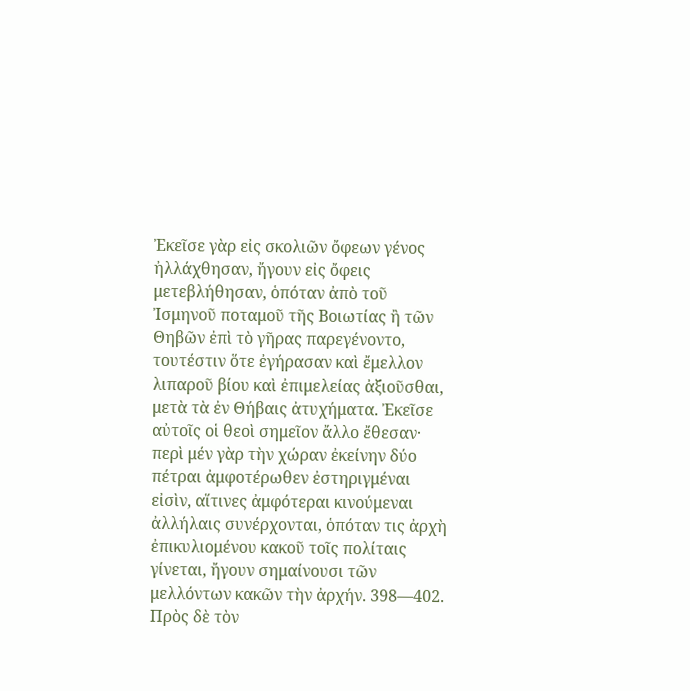Ἐκεῖσε γὰρ εἰς σκολιῶν ὄφεων γένος ἠλλάχθησαν, ἤγουν εἰς ὄφεις μετεβλήθησαν, ὁπόταν ἀπὸ τοῦ Ἰσμηνοῦ ποταμοῦ τῆς Βοιωτίας ἢ τῶν Θηβῶν ἐπὶ τὸ γῆρας παρεγένοντο, τουτέστιν ὅτε ἐγήρασαν καὶ ἔμελλον λιπαροῦ βίου καὶ ἐπιμελείας ἀξιοῦσθαι, μετὰ τὰ ἐν Θήβαις ἀτυχήματα. Ἐκεῖσε αὐτοῖς οἱ θεοὶ σημεῖον ἄλλο ἔθεσαν· περὶ μέν γὰρ τὴν χώραν ἐκείνην δύο πέτραι ἀμφοτέρωθεν ἐστηριγμέναι εἰσὶν, αἵτινες ἀμφότεραι κινούμεναι ἀλλήλαις συνέρχονται, ὁπόταν τις ἀρχὴ ἐπικυλιομένου κακοῦ τοῖς πολίταις γίνεται, ἤγουν σημαίνουσι τῶν μελλόντων κακῶν τὴν ἀρχήν. 398—402. Πρὸς δὲ τὸν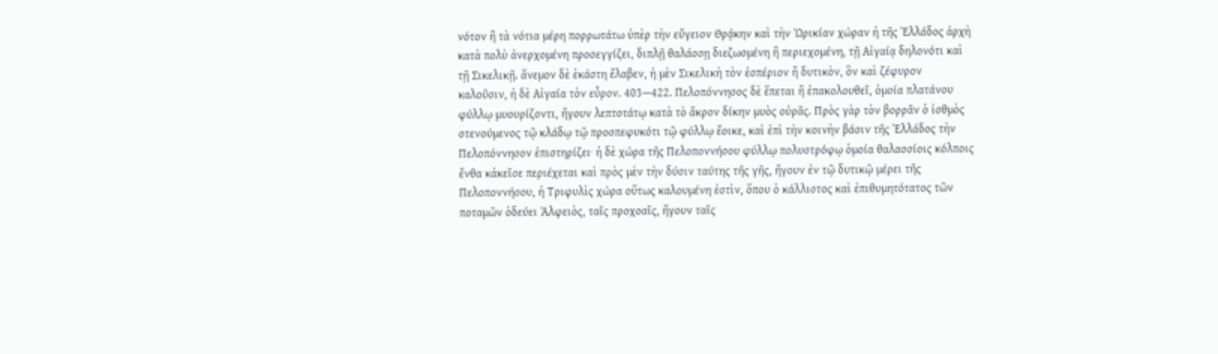νότον ἢ τὰ νότια μέρη πορρωτάτω ὑπὲρ τὴν εὔγειον Θρᾴκην καὶ τὴν Ὠρικίαν χώραν ἡ τῆς Ἑλλάδος ἀρχὴ κατὰ πολὺ ἀνερχομένη προσεγγίζει, διπλῇ θαλάσσῃ διεζωσμένη ἢ περιεχομένη, τῇ Αἰγαίᾳ δηλονότι καὶ τῇ Σικελικῇ. ἄνεμον δὲ ἑκάστη ἔλαβεν, ἡ μὲν Σικελικὴ τὸν ἐσπέριον ἢ δυτικὸν, ὃν καὶ ζέφυρον καλοῦσιν, ἡ δὲ Αἰγαία τὸν εὖρον. 403—422. Πελοπόννησος δὲ ἕπεται ἢ ἐπακολουθεῖ, ὁμοία πλατάνου φύλλῳ μυουρίζοντι, ἤγουν λεπτοτάτῳ κατὰ τὸ ἄκρον δίκην μυὸς οὐρᾶς. Πρὸς γὰρ τὸν βορρᾶν ὁ ἰσθμὸς στενούμενος τῷ κλάδῳ τῷ προσπεφυκότι τῷ φύλλῳ ἔοικε, καὶ ἐπὶ τὴν κοινὴν βάσιν τῆς Ἑλλάδος τὴν Πελοπόννησον ἐπιστηρίζει· ἡ δὲ χώρα τῆς Πελοποννήσου φύλλῳ πολυστρόφῳ ὁμοία θαλασσίοις κόλποις ἔνθα κἀκεῖσε περιέχεται καὶ πρὸς μὲν τὴν δύσιν ταύτης τῆς γῆς, ἤγουν ἐν τῷ δυτικῷ μέρει τῆς Πελοποννήσου, ἡ Τριφυλὶς χώρα οὕτως καλουμένη ἐστὶν, ὅπου ὁ κάλλιστος καὶ ἐπιθυμητότατος τῶν ποταμῶν ὁδεύει Ἀλφειὸς, ταῖς προχοαῖς, ἤγουν ταῖς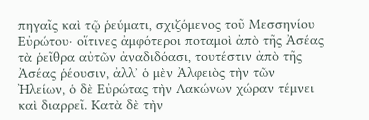πηγαῖς καὶ τῷ ῥεύματι, σχιζόμενος τοῦ Μεσσηνίου Εὐρώτου· οἵτινες ἀμφότεροι ποταμοὶ ἀπὸ τῆς Ἀσέας τὰ ῥεῖθρα αὐτῶν ἀναδιδόασι, τουτέστιν ἀπὸ τῆς Ἀσέας ῥέουσιν, ἀλλ᾿ ὁ μὲν Ἀλφειὸς τὴν τῶν Ἠλείων, ὁ δὲ Εὐρώτας τὴν Λακώνων χώραν τέμνει καὶ διαρρεῖ. Κατὰ δὲ τὴν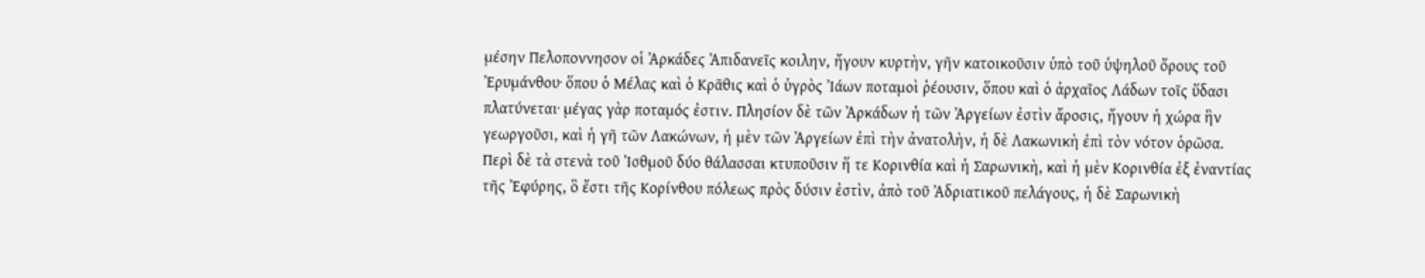μέσην Πελοποννησον οἱ Ἀρκάδες Ἀπιδανεῖς κοιλην, ἤγουν κυρτὴν, γῆν κατοικοῦσιν ὑπὸ τοῦ ὑψηλοῦ ὄρους τοῦ Ἐρυμάνθου· ὅπου ὁ Μέλας καὶ ὁ Κρᾶθις καὶ ὁ ὑγρὸς Ἰάων ποταμοὶ ῥέουσιν, ὅπου καὶ ὁ ἀρχαῖος Λάδων τοῖς ὕδασι πλατύνεται· μέγας γὰρ ποταμός ἐστιν. Πλησίον δὲ τῶν Ἀρκάδων ἡ τῶν Ἀργείων ἐστὶν ἄροσις, ἤγουν ἡ χώρα ἣν γεωργοῦσι, καὶ ἡ γῆ τῶν Λακώνων, ἡ μὲν τῶν Ἀργείων ἐπὶ τὴν ἀνατολὴν, ἡ δὲ Λακωνικὴ ἐπὶ τὸν νότον ὁρῶσα. Περὶ δὲ τὰ στενὰ τοῦ Ἰσθμοῦ δύο θάλασσαι κτυποῦσιν ἥ τε Κορινθία καὶ ἡ Σαρωνικὴ, καὶ ἡ μὲν Κορινθία ἐξ ἐναντίας τῆς Ἐφύρης, ὃ ἔστι τῆς Κορίνθου πόλεως πρὸς δύσιν ἐστὶν, ἀπὸ τοῦ Ἀδριατικοῦ πελάγους, ἡ δὲ Σαρωνικὴ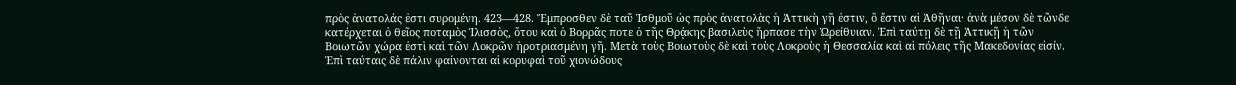πρὸς ἀνατολάς ἐστι συρομένη. 423—428. Ἔμπροσθεν δὲ ταῦ Ἰσθμοῦ ὡς πρὸς ἀνατολὰς ἡ Ἀττικὴ γῆ ἐστιν, ὃ ἔστιν αἱ Ἀθῆναι· ἀνὰ μέσον δὲ τῶνδε κατέρχεται ὁ θεῖος ποταμὸς Ἰλισσὸς, ὅτου καὶ ὁ Βορρᾶς ποτε ὁ τῆς Θρᾴκης βασιλεὺς ἥρπασε τὴν Ὠρείθυιαν. Ἐπὶ ταύτῃ δὲ τῇ Ἀττικῇ ἡ τῶν Βοιωτῶν χώρα ἐστὶ καὶ τῶν Λοκρῶν ἠροτριασμένη γῆ. Μετὰ τοὺς Βοιωτοὺς δὲ καὶ τοὺς Λοκροὺς ἡ Θεσσαλία καὶ αἱ πόλεις τῆς Μακεδονίας εἰσίν. Ἐπὶ ταύταις δὲ πάλιν φαίνονται αἱ κορυφαὶ τοῦ χιονώδους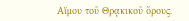Αἵμου τοῦ Θρᾳκικοῦ ὄρους.